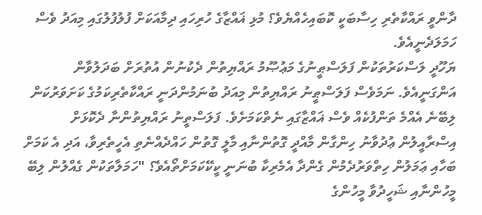ދާންވީ ރައްކާތެރި ހިސާބަކީ ކޮބައިހެއްޔެވެ؟ މުޅި ޣައްޒާގެ ހުރިހައި ދިމާއަކަށް ފުލުފުލުގައި މިއަދު ވެސް ހަމަލަދެނީއެވެ.
ޔަހޫދީ ލަސްކަރުތަކުން ފަލަސްޠީނުގެ މަޢުޞޫމު ރައްޔިތުން ދެކުނުން އުތުރަށް ބަދަލުވާން އަންގަނީއެވެ. ނަމަވެސް ފަލަސްޠީނު ރައްޔިތުން މިއަދު ބުނަމުންދަނީ ރައްކާތެރިކަމުގެ ކަށަވަރުކަން ލިބޭނެ އެއްމެ ތަންފުކެއް ވެސް ޣައްޒާގައި ނެތްކަމަށެވެ. ފަލަސްތީނު ރައްޔިތުންނާ ދެކޮޅަށް އިސްރާއީލުން ޢުދުވާނު ހިންގާން މާއްދީ ގޮތުންނާއި މާލީ ގޮތުން ހައްދެއްނެތި އެހީތެރިވާ، އަދި އެ ކަމަށް ބަހާއި ޢަމަލުން ހިތްވަރުދެމުން ގެންދާ އެމެރިކާ ބުނަނީ ކީކޭކަމަށްތޯއެވެ؟ "ހަމަލާތަކުން ގެއްލުން ލިބޭ މީހުންނާއި ޝަހީދުވާ މީހުންގެ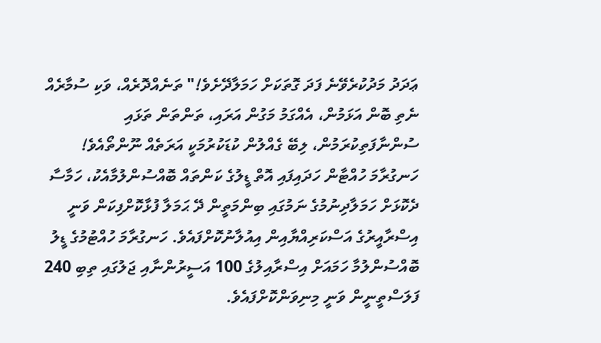ޢަދަދު މަދުކުރެވޭނެ ފަދަ ގޮތަކަށް ހަމަލާދޭށެވެ!" ތަނެއްދޮރެއް، ވަކި ސުމާރެއް ނެތި ބޮން އަޅަމުން، އެއްގަމު މަގުން އަރައި، ތަންތަން ތަޅައި ސުންނާފަތިކުރަމުން، ލިބޭ ގެއްލުން ކުޑަކުރުމަކީ އަރަތެއް ނޫންތޯއެވެ!
ހަނގުރާމަ ހުއްޓާން ހަދައިފައި އޮތް ޑީލުގެ ކަންތައް ބޮއްސުންލުމާއެކު، ހަމާސާ ދެކޮޅަށް ހަމަލާދިނުމުގެ ނަމުގައި ބިންމަތީން ދޭ ޙަމަލާ ފުޅާކޮށްފިކަން ވަނީ އިސްރާއީރުގެ އަސްކަރިއްޔާއިން އިއުލާނުކޮށްފައެވެ. ހަނގުރާމަ ހުއްޓުމުގެ ޑީލު ބޮއްސުންލުމާ ހަމައަށް އިސްރާއިލުގެ 100 އަސީރުންނާއި ޖަލުގައި ތިބި 240 ފަލަސްތީނީން ވަނީ މިނިވަންކޮށްފައެވެ.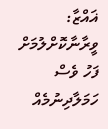ޣައްޒާ: ވީރާނާކޮށްލުމަށް ފަހު ވެސް ހަމަލާދިނުމެއް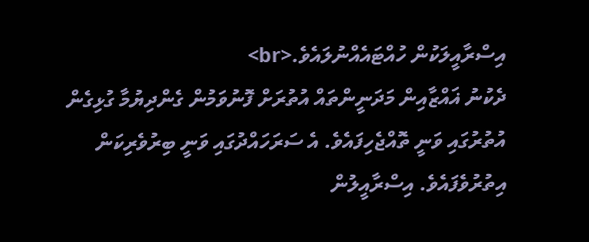އިސްރާއީލަކުން ހުއްޓައެއްނުލައެވެ.<br>
ދެކުނު ޣައްޒާއިން މަދަނީންތައް އުތުރަށް ފޮނުވަމުން ގެންދިޔުމާ ގުޅިގެން އުތުރުގައި ވަނީ ތޮއްޖެހިފައެވެ. އެ ސަރަހައްދުގައި ވަނީ ބިރުވެރިކަން އިތުރުވެފައެވެ. އިސްރާއީލުން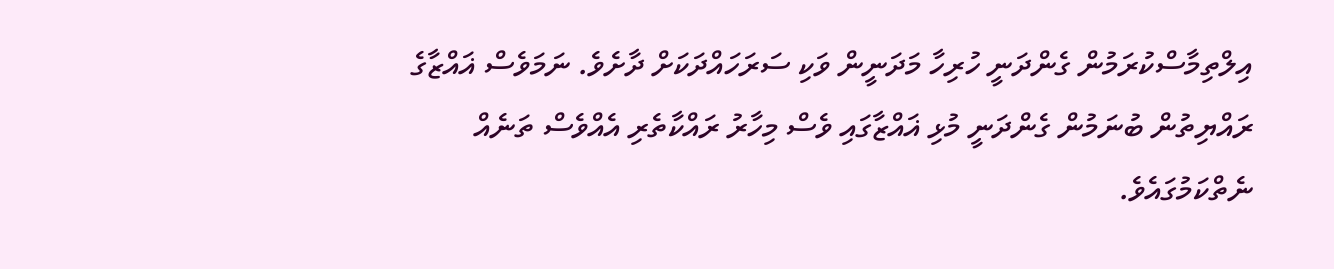އިލްތިމާސްކުރަމުން ގެންދަނީ ހުރިހާ މަދަނީން ވަކި ސަރަހައްދަކަށް ދާށެވެ. ނަމަވެސް ޣައްޒާގެ ރައްޔިތުން ބުނަމުން ގެންދަނީ މުޅި ޣައްޒާގައި ވެސް މިހާރު ރައްކާތެރި އެއްވެސް ތަނެއް ނެތްކަމުގައެވެ.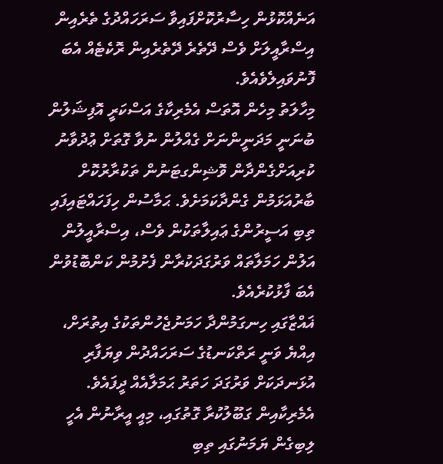އަނެއްކޮޅުން ހިސާރުކޮށްފައިވާ ސަރަހައްދުގެ ތެރެއިން އިސްރާއީލަށް ވެސް ދޭތެރެ ދޭތެރެއިން ރޮކެޓެއް އެބަ ފޮނުވައިލެވެއެވެ.
މިހާލަތު މިހެން އޮތަސް އެމެރިކާގެ އަސްކަރީ އޮފިޝަލުން ބުނަނީ މަދަނީންނަށް ގެއްލުން ނުވާ ގޮތަށް ޢުދުވާނު ކުރިއަށްގެންދާން ވޮޝިންގޓަނުން ތަކުރާރުކޮށް ބާރުއަޅަމުން ގެންދާކަމަށެވެ. ޙަމާސުން ހިފަހައްޓައިފައި ތިބި އަސީރުންގެ ޢައިލާތަކުން ވެސް، އިސްރާއީލުން އަލުން ހަމަލާތައް ވަރުގަދަކުރާން ފެށުމުން ކަންބޮޑުވުން އެބަ ފާޅުކުރެއެވެ.
ޣައްޒާގައި ހިނގަމުންދާ ހަމަނުޖެހުންތަކުގެ އިތުރަށް، އިއްޔެ ވަނީ ރަތްކަނޑުގެ ސަރަހައްދުން ވިޔަފާރި އުޅަނދަކަށް ވަރުގަދަ ހަތަރު ޙަމަލާއެއް ދީފައެވެ. އެމެރިކާއިން ގަބޫލުކުރާ ގޮތުގައި، މިއީ އީރާނުން އެހީ ލިބިގެން ޔަމަނުގައި ތިބި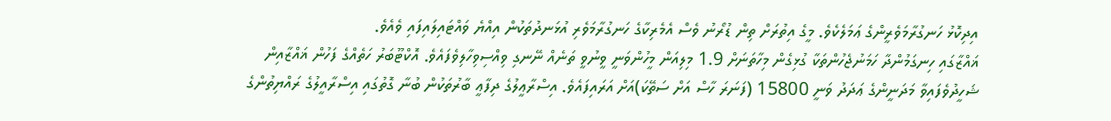އިދިކޮޅު ހަނގުރާމަވެރީންގެ ޢަމަލެކެވެ. މީގެ އިތުރަށް ތިން ޑުރޯނު ވެސް އެމެރިކާގެ ހަނގުރާމަވެރި އުޅަނދުތަކުން އިއްޔެ ވައްޓައިލައިފައި ވެއެވެ.
ޣައްޒާގައި ހިނގަމުންދާ ހަމަނުޖެހުންތަކާ ގުޅިގެން މިހާތަނަށް 1.9 މިލިއަން މީހުންވަނީ ވީނުވީ ތަނެއް ނޭނގި ވިއްސިވިހާލިވެފައެވެ. އޮކްޓޫބަރު ހަތެއްގެ ފަހުން ޣައްޒާއިން ޝަހީދުވެފައިވާ މަދަނީންގެ ޢަދަދު ވަނީ 15800 (ފަނަރަ ހާސް އަށް ސަތޭކަ)އަށް އަރައިފައެވެ. އިސްރާޢީލުގެ ދިފާޢީ ބާރުތަކުން ބުނާ ގޮތުގައި އިސްރާއީލުގެ ރައްޔިތުންގެ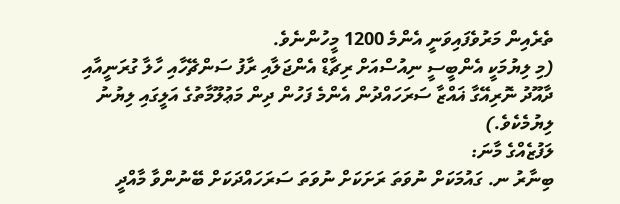ތެރެއިން މަރުވެފައިވަނީ އެންމެ 1200 މީހުންނެވެ.
(މި ލިޔުމަކީ އެންބީސީ ނިއުސްއަށް ރިޗާޑް އެންޖަލާއި ރާފު ސަންޗޭހާއި ހާލާ ގުރަނީއާއި ދާއޫދު ނޮރިއޭގާ ޣައްޒާ ސަރަހައްދުން އެންމެ ފަހުން ދިން މަޢުލޫމާތުގެ އަލީގައި ލިޔުނު ލިޔުމެކެވެ.)
ލަފުޒެއްގެ މާނަ:
ބިނާރު ނ. ގައުމަކަށް ނުވަތަ ރަށަކަށް ނުވަތަ ސަރަހައްދަކަށް ބޭނުންވާ މާއްދީ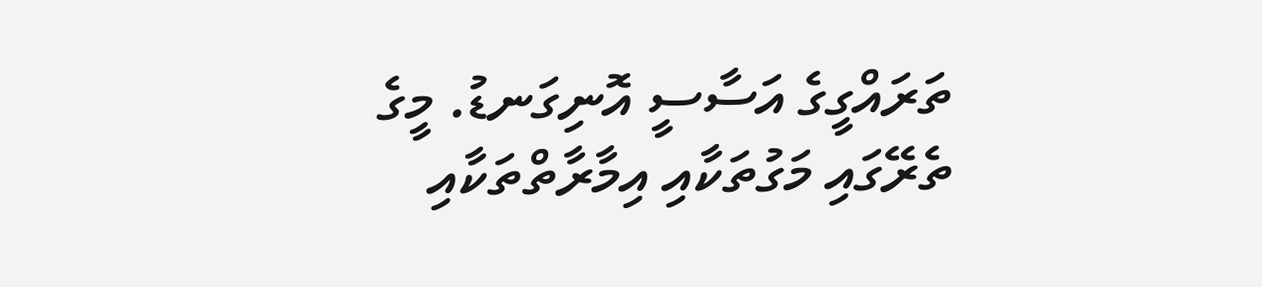ތަރައްގީގެ އަސާސީ އޮނިގަނޑު. މީގެ ތެރޭގައި މަގުތަކާއި އިމާރާތްތަކާއި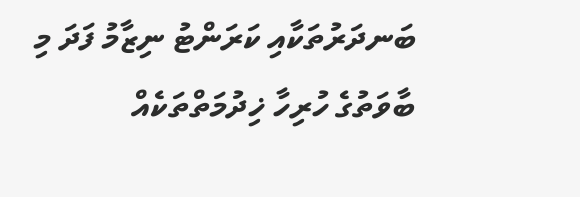ބަނދަރުތަކާއި ކަރަންޓު ނިޒާމު ފަދަ މި ބާވަތުގެ ހުރިހާ ޚިދުމަތްތަކެއް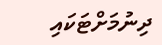ދިނުމަށްޓަކައި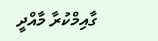ގާއިމްކުރާ މާއްދީ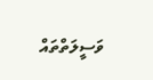ވަސީލަތްތައް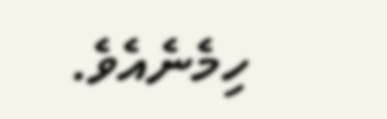ހިމެނެއެވެ.